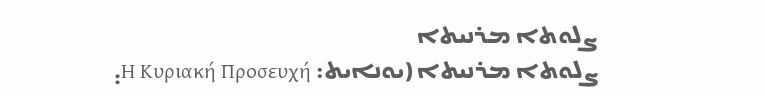ܨܠܘܬܐ ܡܪܢܝܬܐ
ܨܠܘܬܐ ܡܪܢܝܬܐ (ܝܘܢܐܝܬ: Η Κυριακή Προσευχή܄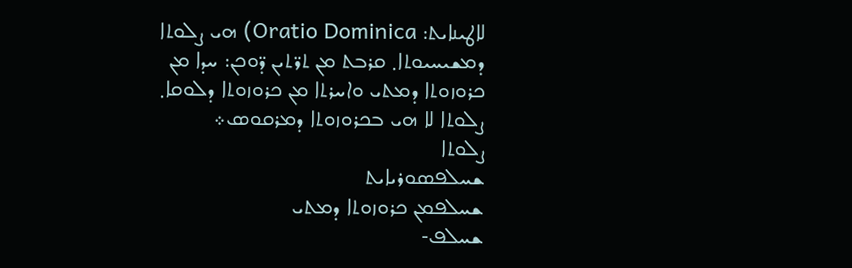ܠܐܛܝܢܐܝܬ: Oratio Dominica) ܗܝ ܨܠܘܬܐ ܕܡܫܝܚܝܘܬܐ܂ ܩܪܒܬ ܡܢ ܬܪ̈ܬܝܢ ܕ̈ܘܟܢ: ܚܕܐ ܡܢ ܟܪܘܙܘܬܐ ܕܡܬܝ ܘܐܚܪܬܐ ܡܢ ܟܪܘܙܘܬܐ ܕܠܘܩܐ܂ ܨܠܘܬܐ ܠܐ ܗܝ ܒܟܪܘܙܘܬܐ ܕܡܪܩܘܣ܀
ܨܠܘܬܐ
ܫܚܠܦܣܘܪܝܐܝܬ
ܫܚܠܦܡܢ ܟܪܘܙܘܬܐ ܕܡܬܝ
ܫܚܠܦ-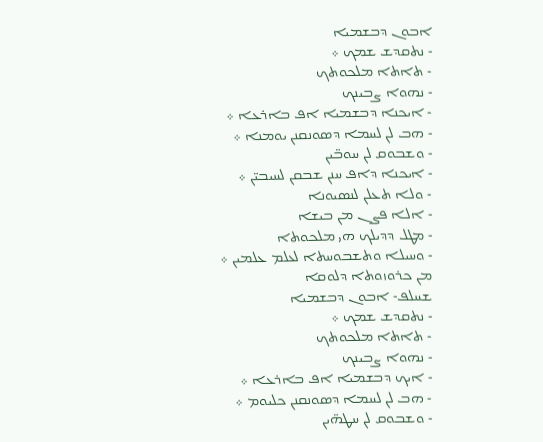ܐܒܘܢ ܕܒܫܡܝܐ
- ܢܬܩܕܫ ܫܡܟ ܀
- ܬܐܬܐ ܡܠܟܘܬܟ
- ܢܗܘܐ ܨܒܝܢܟ
- ܐܝܟܢܐ ܕܒܫܡܝܐ ܐܦ ܒܐܪܥܐ ܀
- ܗܒ ܠܢ ܠܚܡܐ ܕܣܘܢܩܢܢ ܝܘܡܢܐ ܀
- ܘܫܒܘܩ ܠܢ ܚܘܒ̈ܝܢ
- ܐܝܟܢܐ ܕܐܦ ܚܢܢ ܫܒܩܢ ܠܚܝܒܝ̈ܢ ܀
- ܘܠܐ ܬܥܠܢ ܠܢܣܝܘܢܐ
- ܐܠܐ ܦܨܢ ܡܢ ܒܝܫܐ
- ܡܛܠ ܕܕܝܠܟ ܗܝ ܡܠܟܘܬܐ
- ܘܚܝܠܐ ܘܬܫܒܘܚܬܐ ܠܥܠܡ ܥܠܡܝܢ ܀
ܡܢ ܟܪܘܙܘܬܐ ܕܠܘܩܐ
ܫܚܠܦ- ܐܒܘܢ ܕܒܫܡܝܐ
- ܢܬܩܕܫ ܫܡܟ ܀
- ܬܐܬܐ ܡܠܟܘܬܟ
- ܢܗܘܐ ܨܒܝܢܟ
- ܐܝܟ ܕܒܫܡܝܐ ܐܦ ܒܐܪܥܐ ܀
- ܗܒ ܠܢ ܠܚܡܐ ܕܣܘܢܩܢܢ ܟܠܝܘܡ ܀
- ܘܫܒܘܩ ܠܢ ܚܛܗ̈ܝܢ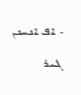- ܐܦ ܐܢܚܢܢ ܓܝܪ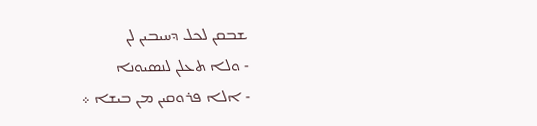ܫܒܩܢ ܠܟܠ ܕܚܝܒܝܢ ܠܢ
- ܘܠܐ ܬܥܠܢ ܠܢܣܝܘܢܐ
- ܐܠܐ ܦܪܘܩܝܢ ܡܢ ܒܝܫܐ ܀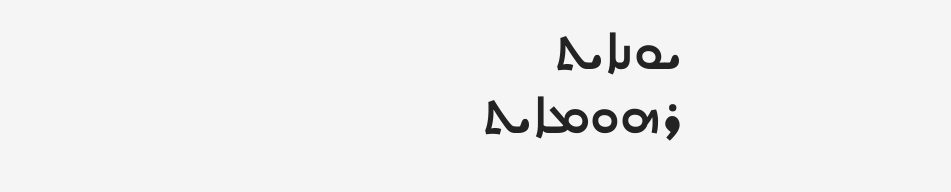ܝܘܢܐܝܬ
ܪܗܘܡܐܝܬ